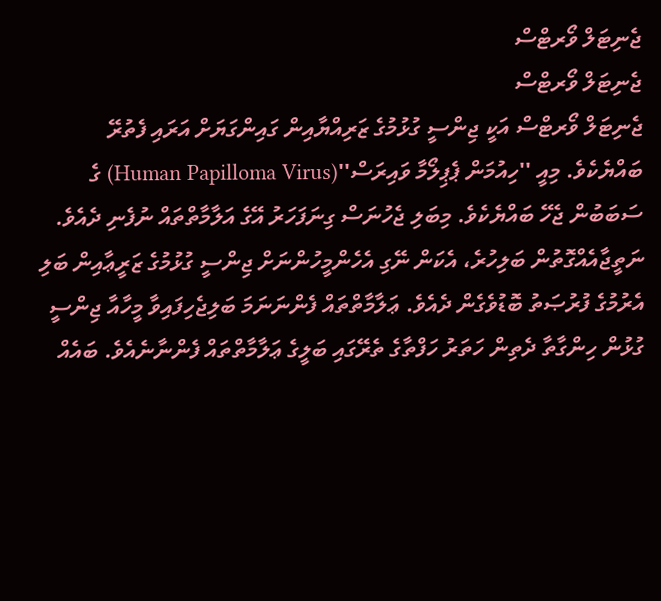ޖެނިޓަލް ވޯރޓްސް
ޖެނިޓަލް ވޯރޓްސް
ޖެނިޓަލް ވޯރޓްސް އަކީ ޖިންސީ ގުޅުމުގެ ޒަރިއްޔާއިން ގައިންގަޔަށް އަރައި ފެތުރޭ ބައްޔެކެވެ. މިއީ ''ހިއުމަން ޕެޕިލޯމާ ވައިރަސް''(Human Papilloma Virus) ގެ ސަބަބުން ޖެހޭ ބައްޔެކެވެ. މިބަލި ޖެހުނަސް ގިނަފަހަރު އޭގެ އަލާމާތްތައް ނުފެނި ދެއެވެ. ނަތީޖާއެއްގޮތުން ބަލިހުރެ، އެކަން ނޭގި އެހެންމީހުންނަށް ޖިންސީ ގުޅުމުގެ ޒަރީޢާއިން ބަލި އެރުމުގެ ފުރުޞަތު ބޮޑުވެގެން ދެއެވެ. ޢަލާމާތްތައް ފެންނަނަމަ ބަލިޖެހިފައިވާ މީހާއާ ޖިންސީ ގުޅުން ހިންގާތާ ދެތިން ހަތަރު ހަފްތާގެ ތެރޭގައި ބަލީގެ ޢަލާމާތްތައް ފެންނާނެއެވެ. ބައެއް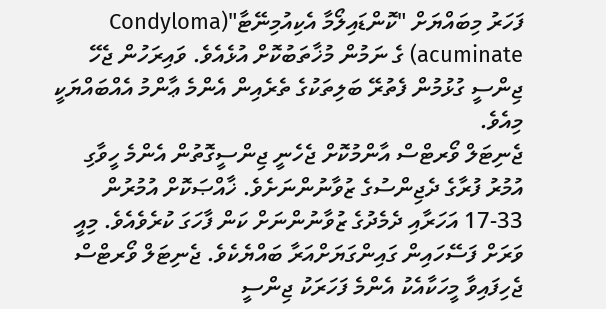ފަހަރު މިބައްޔަށް "ކޮންޑައިލޯމާ އެކިއުމިނޭޓާ"(Condyloma acuminate) ގެ ނަމުން މުޚާތަބުކޮށް އުޅެއެވެ. ވައިރަހުން ޖެހޭ ޖިންސީ ގުޅުމުން ފެތުރޭ ބަލިތަކުގެ ތެރެއިން އެންމެ ޢާންމު އެއްބައްޔަކީ މިއެވެ.
ޖެނިޓަލް ވޯރޓްސް އާންމުކޮށް ޖެހެނީ ޖިންސީގޮތުން އެންމެ ހީވާގި އުމުރު ފުރާގެ ދެޖިންސުގެ ޒުވާނުންނަށެވެ. ޚާއްޞަކޮށް އުމުރުން 33-17 އަހަރާއި ދެމެދުގެ ޒުވާނުންނަށް ކަން ފާހަގަ ކުރެވެއެވެ. މިއީ ވަރަށް ފަސޭހައިން ގައިންގަޔަށްއަރާ ބައްޔެކެވެ. ޖެނިޓަލް ވޯރޓްސް ޖެހިފައިވާ މީހަކާއެކު އެންމެ ފަހަރަކު ޖިންސީ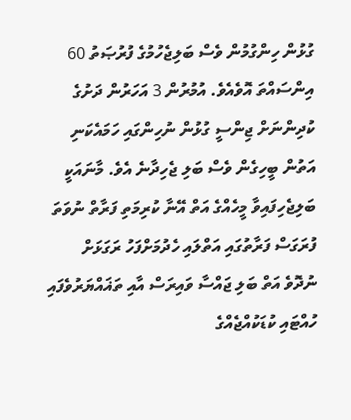ގުޅުން ހިންގުމުން ވެސް ބަލިޖެހުމުގެ ފުރުޞަތު 60 އިންސައްތަ އޮވެއެވެ. އުމުރުން 3 އަހަރުން ދަށުގެ ކުދިންނަށް ޖިންސީ ގުޅުން ނުހިންގައި ހަމައެކަނި އަތުން ބީހިގެން ވެސް ބަލި ޖެހިދާނެ އެވެ. މާނައަކީ ބަލިޖެހިފައިވާ މީހެއްގެ އަތް އޭނާ ކުރިމަތި ފަރާތް ނުވަތަ ފުރަގަސް ފަރާތުގައި އަތްލައި ހެދުމަށްފަހު ރަގަޅަށް ނުދޮވެ އަތް ބަލި ޖައްސާ ވައިރަސް އާއި ތަޣައްޔަރުވެފައި ހުއްޓައި ކުޑަކުއްޖެއްގެ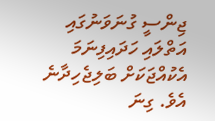ޖިންސީ ގުނަވަނުގައި އަތްލައި ހަދައިފިނަމަ އެކުއްޖަކަށް ބަލިޖެހިދާނެ އެވެ. ގިނަ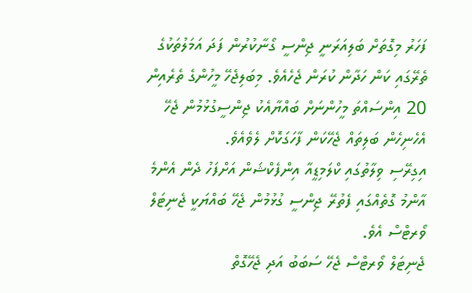ފަހަރު މިގޮތަށް ބަލިއަރަނީ ޖިންސީ ގޯނާކުރުން ފަދަ އަމަލުތަކުގެ ތެރޭގައި ކަން ހަދާން ކުރަން ޖެހެއެވެ. މިބަލިޖެހޭ މީހުންގެ ތެރެއިން 20 އިންސައްތަ މީހުންނަށް ބައްޔާއެކު ޖިންސީގުޅުމުން ޖެހޭ އެހެނިހެން ބަލިތައް ޖެހޭކަން ފާހަގަކޮށް ލެވެއެވެ.
އިގިރޭސި ވިލާތުގައި ކްލަމިޑީއާ އިންފެކްޝަން އަށްފަހު ދެން އެންމެ އާންމު ގޮތެއްގައި ފެތުރޭ ޖިންސީ ގުޅުމުން ޖެހޭ ބައްޔަކީ ޖެނިޓަލް ވޯރޓްސް އެވެ.
ޖެނިޓަލް ވޯރޓްސް ޖެހޭ ސަބަބު އަދި ޖެހޭގޮތް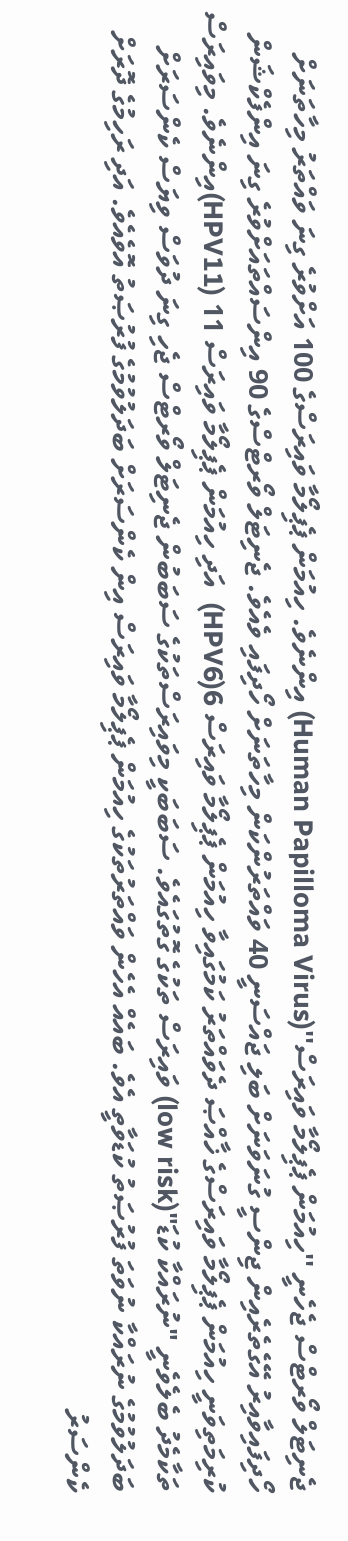ޖެނިޓަލް ވޯރޓްސް ޖެހެނީ ''ހިއުމަން ޕެޕިލޯމާ ވައިރަސް''(Human Papilloma Virus) އިންނެވެ. ހިއުމަން ޕެޕިލޯމާ ވައިރަސްގެ 100 އަށްވުރެ ގިނަ ވައްތަރު މިހާތަނަށް ހޯދިފައިވާއިރު އޭގެތެރެއިން ޖިންސީ ގުނަވަނަށް ބަލި ޖައްސަނީ 40 ވައްތަރުންކަން މިހާތަނަށް ހޯދިފައި ވެއެވެ. ޖެނިޓަލް ވޯރޓްސްގެ 90 އިންސައްތައަށްވުރެ ގިނަ އިންފެކްޝަން ކުރިމަތިވަނީ ހިއުމަން ޕެޕިލޯމާ ވައިރަސްގެ ޚާއްޞަ ދެވައްތަރު ކަމުގައިވާ ހިއުމަން ޕެޕިލޯމާ ވައިރަސް 6(HPV6)  އަދި ހިއުމަން ޕެޕިލޯމާ ވައިރަސް 11 (HPV11)އިންނެވެ. މިވައިރަސް ތަކާމެދު ބެލެވެނީ "ނުރައްކާ ކުޑަ"(low risk) ވައިރަސް ތަކުގެ ގޮތުގައެވެ. ސަބަބަކީ މިވައިރަސްތަކުގެ ސަބަބުން ޖެނިޓަލް ވޯރޓްސް ޖެހި ގިނަ ދުވަސް ވިޔަސް ކެންސަރަށް ބަދަލުވުމުގެ ނުރައްކާ ނުވަތަ ފުރުޞަތު ކުޑަވާތީ އެވެ. ބައެއް އެހެން ވައްތަރުތަކުގެ ހިއުމަން ޕެޕިލޯމާ ވައިރަސް އިން ކެންސަރަށް ބަދަލުވުމުގެ ފުރުޞަތު އޮވެއެވެ. އަދި ރަހިމުގެ ދޮރަށް ކެންސަރު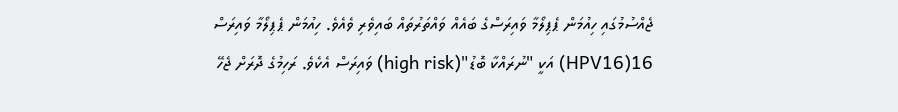ޖެއްސުމުގައި ހިއުމަން ޕެޕިލޯމާ ވައިރަސްގެ ބައެއް ވައްތަރުތައް ބައިވެރި ވެއެވެ. ހިއުމަން ޕެޕިލޯމާ ވައިރަސް 16(HPV16) އަކީ "ނުރައްކާ ބޮޑު"(high risk) ވައިރަސް އެކެވެ. ރަހިމުގެ ދޮރަށް ޖެހޭ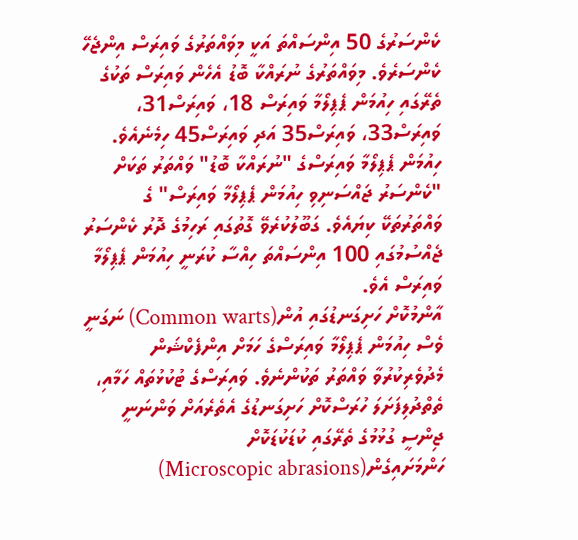ކެންސަރުގެ 50 އިންސައްތަ އަކީ މިވައްތަރުގެ ވައިރަސް އިންޖެހޭ ކެންސަރެވެ. މިވައްތަރުގެ ނުރައްކާ ބޮޑު އެހެން ވައިރަސް ތަކުގެ ތެރޭގައި ހިއުމަން ޕެޕިލޯމާ ވައިރަސް 18، ވައިރަސް31، ވައިރަސް33، ވައިރަސް35 އަދި ވައިރަސް45 ހިމެނެއެވެ. ހިއުމަން ޕެޕިލޯމާ ވައިރަސްގެ "ނުރައްކާ ބޮޑު" ވައްތަރު ތަކަށް "ކެންސަރު ޖައްސަނިވި ހިއުމަން ޕެޕިލޯމާ ވައިރަސް" ގެ ވައްތަރުތަކޭ ކިޔައެވެ. ގަބޫލުކުރެވޭ ގޮތުގައި ރަހިމުގެ ދޮރު ކެންސަރު ޖެއްސުމުގައި 100 އިންސައްތަ ހިއްސާ ކުރަނީ ހިއުމަން ޕެޕިލޯމާ ވައިރަސް އެވެ.
އާންމުކޮށް ހަށިގަނޑުގައި އުން(Common warts) ނަގަނީ ވެސް ހިއުމަން ޕެޕިލޯމާ ވައިރަސްގެ ހަމަށް އިންފެކްޝަން މެދުވެރިކުރުވާ ވައްތަރު ތަކުންނެވެ. ވައިރަސްގެ ޓުކުޅުތައް ހަމާއި، ތެތްދުލިފަށަލަ ހުރަސްކޮށް ހަށިގަނޑުގެ އެތެރެއަށް ވަންނަނީ ޖިންސީ ގުޅުމުގެ ތެރޭގައި ކުޑަކުޑަކޮށް ހަންމަށައިގެން(Microscopic abrasions)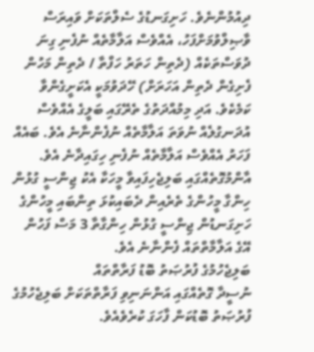ދިއުމުންނެވެ. ހަށިގަނޑުގެ ސެލްތަކަށް ވައިރަސް ވާޞިލްވުމަށްފަހު، އެއްވެސް އަލާމާތެއް ނުފެނި ގިނަ ދުވަސްތަކެއް (ދެތިން ހަތަރު ހަފްތާ / ދެތިން މަހުން ފެށިގެން ދެތިން އަހަރަށް) ހޭދަވުމަކީ އެކަށީގެންވާ ކަމެކެވެ. އަދި މިމުއްދަތުގެ ތެރޭގައި ބަލީގެ އެއްވެސް އުދަނގުލެއް ނުވަތަ އަލާމާތެއް ނުފެންނާނެ އެވެ. ބައެއް ފަހަރު އެއްވެސް އަލާމާތެއް ނުފެނި ހިގައިދާނެ އެވެ. އާންމުގޮތެއްގައި ބަލިޖެހިފައިވާ މީހަކާ އެކު ޖިންސީ ގުޅުން ހިންގާ މީހުންގެ ތެރެއިން ދެބައިކުޅަ ތިންބައި މީހުންގެ ހަށިގަނޑުން ޖިންސީ ގުޅުން ހިންގާތާ 3 މަސް ފަހުން އޭގެ އަލާމާތްތައް ފެންނާނެ އެވެ.
ބަލިޖެހުމުގެ ފުރުޞަތު ބޮޑު ފަރާތްތައް
ނުސީދާ ގޮތެއްގައި އަންނަނިވި ފަރާތްތަކަށް ބަލިޖެހުމުގެ ފުރުޞަތު ބޮޑުކަން ފާހަގަ ކުރެވެއެވެ.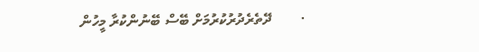·        ދޭތެރެދުރުކުރުމަށް ބޭސް ބޭނުންކުރާ މީހުން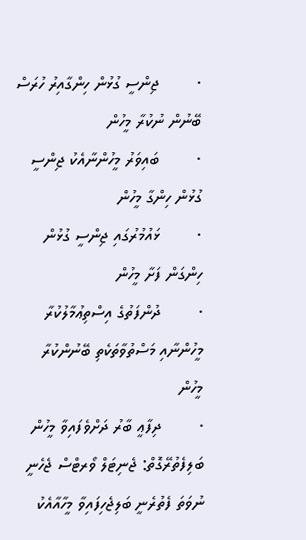·        ޖިންސީ ގުޅުން ހިންގާއިރު ހުރަސް ބޭނުން ނުކުރާ މީހުން
·        ބައިވަރު މީހުންނާއެކު ޖިންސީ ގުޅުން ހިންގާ މީހުން
·        ޅައުމުރުގައި ޖިންސީ ގުޅުން ހިންގަން ފަށާ މީހުން
·        ދުންފަތުގެ އިސްތިޢުމާލުކުރާ މީހުންނާއި މަސްތުވާތަކެތި ބޭނުންކުރާ މީހުން
·        ދިފާޢީ ބާރު ދަށްވެފައިވާ މީހުން
ބަލިފެތުރޭގޮތް: ޖެނިޓަލް ވޯރޓްސް ޖެހެނީ ނުވަތަ ފެތުރެނީ ބަލިޖެހިފައިވާ މީހާއާއެކު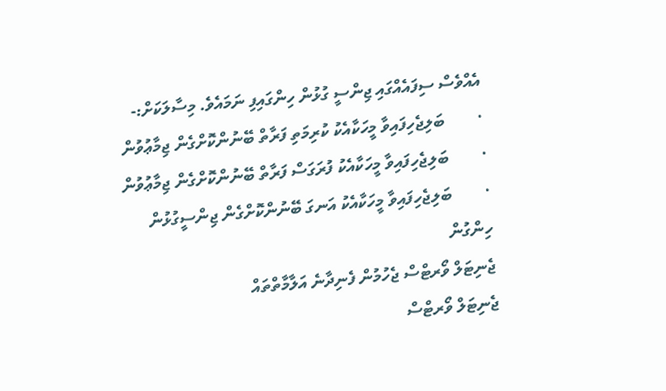އެއްވެސް ސިފައެއްގައި ޖިންސީ ގުޅުން ހިންގައިފި ނަމައެވެ. މިސާލަކަށް:-
·        ބަލިޖެހިފައިވާ މީހަކާއެކު ކުރިމަތި ފަރާތް ބޭނުންކޮށްގެން ޖިމާޢުވުން
·        ބަލިޖެހިފައިވާ މީހަކާއެކު ފުރަގަސް ފަރާތް ބޭނުންކޮށްގެން ޖިމާޢުވުން
·        ބަލިޖެހިފައިވާ މީހަކާއެކު އަނގަ ބޭނުންކޮށްގެން ޖިންސީގުޅުން ހިންގުން
ޖެނިޓަލް ވޯރޓްސް ޖެހުމުން ފެނިދާނެ އަލާމާތްތައް
ޖެނިޓަލް ވޯރޓްސް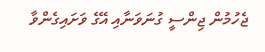ޖެހުމުން ޖިންސީ ގުނަވަނާއި އޭގެ ވަށައިގެންވާ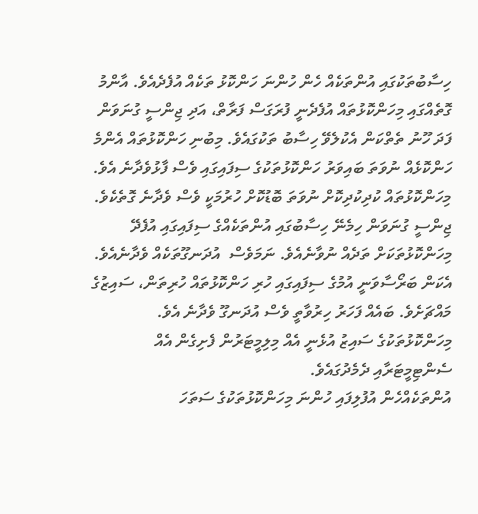ހިސާބުތަކުގައި އުންތަކެއް ހެން ހުންނަ ހަންކޮޅު ތަކެއް އުފެދެއެވެ. އާންމު ގޮތެއްގައި މިހަންކޮޅުތައް އުފެދެނީ ފުރަގަސް ފަރާތް، އަދި ޖިންސީ ގުނަވަން ފަދަ ހޫނު ތެތްކަން އެކުލެވޭ ހިސާބު ތަކުގައެވެ. މިބުނި ހަންކޮޅުތައް އެންމެ ހަންކޮޅެއް ނުވަތަ ބައިވަރު ހަންކޮޅުތަކުގެ ސިފައިގައި ވެސް ފާޅުވެދާނެ އެވެ. މިހަންކޮޅުތައް ކުދިކުދިކޮށް ނުވަތަ ބޮޑުކޮށް ހުރުމަކީ ވެސް ވެދާނެ ގޮތެކެވެ.
ޖިންސީ ގުނަވަން ހިމެނޭ ހިސާބުގައި އުންތަކެއްގެ ސިފައިގައި އުފެދޭ މިހަންކޮޅުތަކަށް ތަދެއް ނުވާނެއެވެ. ނަމަވެސް  އުދަނގޫތަކެއް ވެދާނެއެވެ. އެކަން ބަރޯސާވަނީ އުމުގެ ސިފައިގައި ހުރި ހަންކޮޅުތައް ހުރިތަން، ސައިޒުގެ މައްޗަށެވެ. ބައެއް ފަހަރު ހިރުވާތީ ވެސް އުދަނގޫ ވެދާނެ އެވެ. މިހަންކޮޅުތަކުގެ ސައިޒު އުޅެނީ އެއް މިލިމީޓަރުން ފެށިގެން އެއް ސެންޓިމީޓަރާއި ދެމެދުގައެވެ.
އުންތަކެއްހެން އުފުލިފައި ހުންނަ މިހަންކޮޅުތަކުގެ ސަތަހަ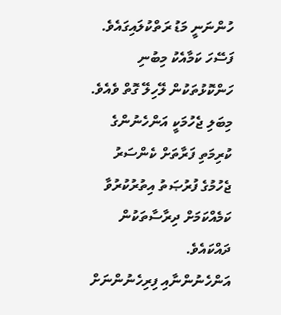ހުންނަނީ މަޑު ރަތްކުލައިގައެވެ. ފަސޭހަ ކަމާއެކު މިބުނި ހަންކޮޅުތަކުން ލޭހިލޭ ގޮތް ވެއެވެ. މިބަލި ޖެހުމަކީ އަންހެނުންގެ ކުރިމަތި ފަރާތަށް ކެންސަރު ޖެހުމުގެ ފުރުޞަތު އިތުރުކުރުވާ ކަމެއްކަމަށް ދިރާސާތަކުން ދައްކައެވެ.
އަންހެނުންނާއި ފިރިހެނުންނަށް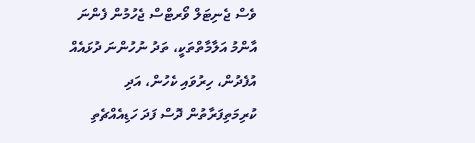ވެސް ޖެނިޓަލް ވޯރޓްސް ޖެހުމުން ފެންނަ އާންމު އަލާމާތްތަކީ، ތަދު ނުހުންނަ ދުޅައެއް އުފެދުން، ހިރުވައި ކެހުން، އަދި ކުރިމަތިފަރާތުން ދޮސް ފަދަ ހަޑިއެއްޗެތި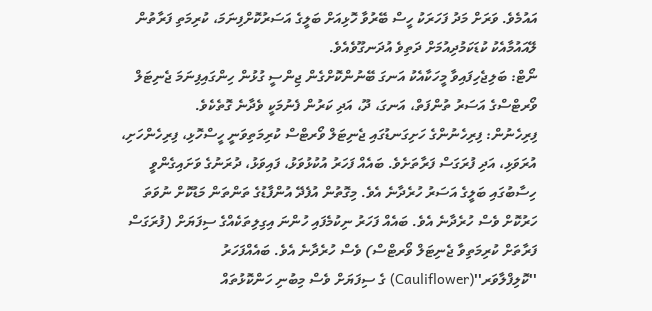އައުމެވެ. ވަރަށް މަދު ފަހަރަކު ހީސް ބޭރުވާ ހޮޅިއަށް ބަލީގެ އަސަރުކޮށްފިނަމަ، ކުރިމަތި ފަރާތުން ލޭއައުމާއެކު ކުޑަކަމުދިއުމަށް ދަތިވެ އުދަނގޫވެއެވެ.
ނޯޓް: ބަލިޖެހިފައިވާ މީހަކާއެކު އަނގަ ބޭނުންކޮށްގެން ޖިންސީ ގުޅުން ހިންގައިފިނަމަ ޖެނިޓަލް ވޯރޓްސްގެ އަސަރު ތުންފަތް، އަނގަ، ދޫ، އަދި ކަރުން ފެނުމަކީ ވެދާނެ ގޮތެކެވެ.
ފިރިހެނުން: ފިރިހެނުންގެ ހަށިގަނޑުގައި ޖެނިޓަލް ވޯރޓްސް ކުރިމަތިވަނީ ހީސްހޮޅި، ފިރިހެންހަށި، އުރަވަޅި، އަދި ފުރަގަސް ފަރާތަށެވެ. ބައެއް ފަހަރު އުކުޅުވަޅު، ފައިވަޅު، ދުރަނުގެ ވަށައިގެންވީ ހިސާބުގައި ބަލީގެ އަސަރު ހުރެދާނެ އެވެ. މިގޮތުން އުފެދޭ އުންފާޑުގެ ތަންތަން މަޑުކޮށް ނުވަތަ ހަރުކޮށް ވެސް ހުރެދާނެ އެވެ. ބައެއް ފަހަރު ނިކުމެފައި ހުންނަ އިގިލިތަކެއްގެ ސިފަޔަށް (ފުރަގަސް ފަރާތަށް ކުރިމަތިވާ ޖެނިޓަލް ވޯރޓްސް) ވެސް ހުރެދާނެ އެވެ. ބައެއްފަހަރު ''ކޮލިފްލާވަރ''(Cauliflower) ގެ ސިފަޔަށް ވެސް މިބުނި ހަންކޮޅުތައް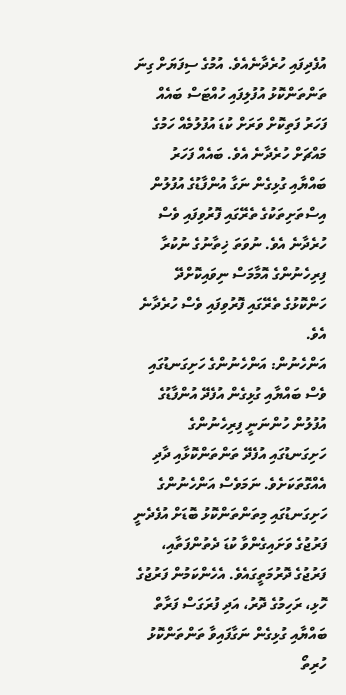އުފެދިފައި ހުރެދާނެއެވެ. އުމުގެ ސިފަޔަށް ގިނަ ތަންތަންކޮޅު އުފުލިފައި ހުއްޓަސް ބައެއް ފަހަރު ފަތިކޮށް ވަރަށް ކުޑަ އުފުލުމެއް ހަމުގެ މައްޗަށް ހުރެދާނެ އެވެ. ބައެއް ފަހަރު ބައްޔާއި ގުޅިގެން ނަގާ އުންފާޑުގެ އުފުލުން އިސްތަށިތަކުގެ ތެރޭގައި ފޮރުވިފައި ވެސް ހުރެދާނެ އެވެ. ނުވަތަ ޚިތާނުގެ ނުކުރާ ފިރިހެނުންގެ އޮމާމަސް ނިވައިކޮށްދޭ ހަންކޮޅުގެ ތެރޭގައި ފޮރުވިފައި ވެސް ހުރެދާނެ އެވެ.
އަންހެނުން: އަންހެނުންގެ ހަށިގަނޑުގައި ވެސް ބައްޔާއި ގުޅިގެން އުފެދޭ އުންފާޑުގެ އުފުލުން ހުންނަނީ ފިރިހެނުންގެ ހަށިގަނޑުގައި އުފެދޭ ތަންތަންކޮޅާއި ދާދި އެއްގޮތަކަށެވެ. ނަމަވެސް އަންހެނުންގެ ހަށިގަނޑުގައި މިތަންތަންކޮޅު ބޮޑަށް އުފެދެނީ ފަރުޖުގެ ވަށައިގެންވާ ކުޑަ ދެތުންފަތާއި، ފަރުޖުގެ ދޮރުމަތީގައެވެ. އެހެންކަމުން ފަރުޖުގެ ހޮޅި، ރަހިމުގެ ދޮރު، އަދި ފުރަގަސް ފަރާތް ބައްޔާއި ގުޅިގެން ނަގާފައިވާ ތަންތަންކޮޅު ހުރިތޯ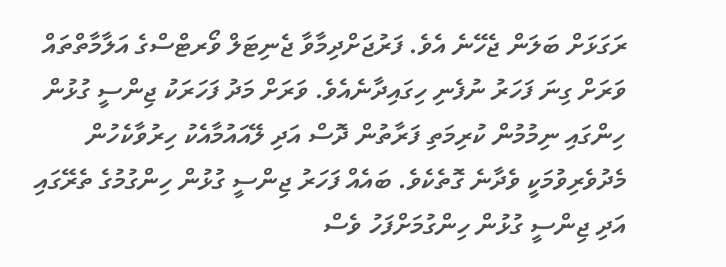ރަގަޅަށް ބަލަން ޖެހޭނެ އެވެ. ފަރުޖަށްދިމާވާ ޖެނިޓަލް ވޯރޓްސްގެ އަލާމާތްތައް ވަރަށް ގިނަ ފަހަރު ނުފެނި ހިގައިދާނެއެވެ. ވަރަށް މަދު ފަހަރަކު ޖިންސީ ގުޅުން ހިންގައި ނިމުމުން ކުރިމަތި ފަރާތުން ދޮސް އަދި ލޭއައުމާއެކު ހިރުވާކެހުން މެދުވެރިވުމަކީ ވެދާނެ ގޮތެކެވެ. ބައެއް ފަހަރު ޖިންސީ ގުޅުން ހިންގުމުގެ ތެރޭގައި އަދި ޖިންސީ ގުޅުން ހިންގުމަށްފަހު ވެސް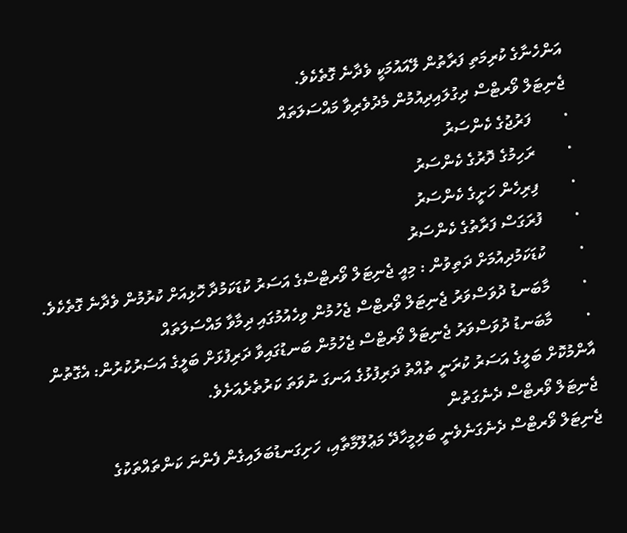އަންހެނާގެ ކުރިމަތި ފަރާތުން ލޭއައުމަކީ ވެދާނެ ގޮތެކެވެ.
ޖެނިޓަލް ވޯރޓްސް ދިގުލައިދިއުމުން މެދުވެރިވާ މައްސަލަތައް
·        ފަރުޖުގެ ކެންސަރު
·        ރަހިމުގެ ދޮރުގެ ކެންސަރު
·        ފިރިހެން ހަށީގެ ކެންސަރު
·        ފުރަގަސް ފަރާތުގެ ކެންސަރު
·        ކުޑަކަމުދިއުމަށް ދަތިވުން : މިއީ ޖެނިޓަލް ވޯރޓްސްގެ އަސަރު ކުޑަކަމުދާ ހޮޅިއަށް ކުރުމުން ވެދާނެ ގޮތެކެވެ.
·        މާބަނޑު ދުވަސްވަރު ޖެނިޓަލް ވޯރޓްސް ޖެހުމުން ވިހެއުމުގައި ދިމާވާ މައްސަލަތައް
·        މާބަނޑު ދުވަސްވަރު ޖެނިޓަލް ވޯރޓްސް ޖެހުމުން ބަނޑުގައިވާ ދަރިފުޅަށް ބަލީގެ އަސަރުކުރުން: އެގޮތުން އާންމުކޮށް ބަލީގެ އަސަރު ކުރަނީ ތުއްތު ދަރިފުޅުގެ އަނގަ ނުވަތަ ކަރުތެރެއަށެވެ.
ޖެނިޓަލް ވޯރޓްސް ދެނެގަތުން
ޖެނިޓަލް ވޯރޓްސް ދެނެގަނެވެނީ ބަލިމީހާދޭ މަޢުލޫމާތާއި، ހަށިގަނޑުބަލައިގެން ފެންނަ ކަންތައްތަކުގެ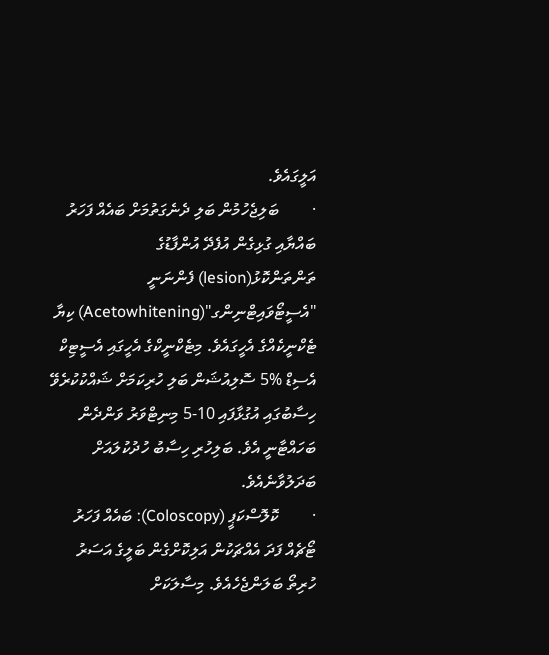އަލީގައެވެ.
·        ބަލިޖެހުމުން ބަލި ދެނެގަތުމަށް ބައެއް ފަހަރު ބައްޔާއި ގުޅިގެން އުފެދޭ އުންފާޑުގެ ތަންތަންކޮޅު(lesion) ފެންނަނީ "އެސީޓޯވައިޓްނިންގ"(Acetowhitening) ކިޔާ ޓެކްނީކެއްގެ އެހީގައެވެ. މިޓެކްނީކްގެ އެހީގައި އެސީޓިކް އެސިޑް %5 ސޮލިއުޝަން ބަލި ހުރިކަމަށް ޝައްކުކުރެވޭ ހިސާބުގައި އުގުޅާފައި 10-5 މިނިޓްވަރު ވަންދެން ބަހައްޓާނީ އެވެ. ބަލިހުރި ހިސާބު ހުދުކުލައަށް ބަދަލުވާނެއެވެ.
·        ކޮލޮސްކަޕީ (Coloscopy): ބައެއް ފަހަރު ޓޯޗެއް ފަދަ އެއްޗަކުން އަލިކޮށްގެން ބަލީގެ އަސަރު ހުރިތޯ ބަލަންޖެހެއެވެ. މިސާލަކަށް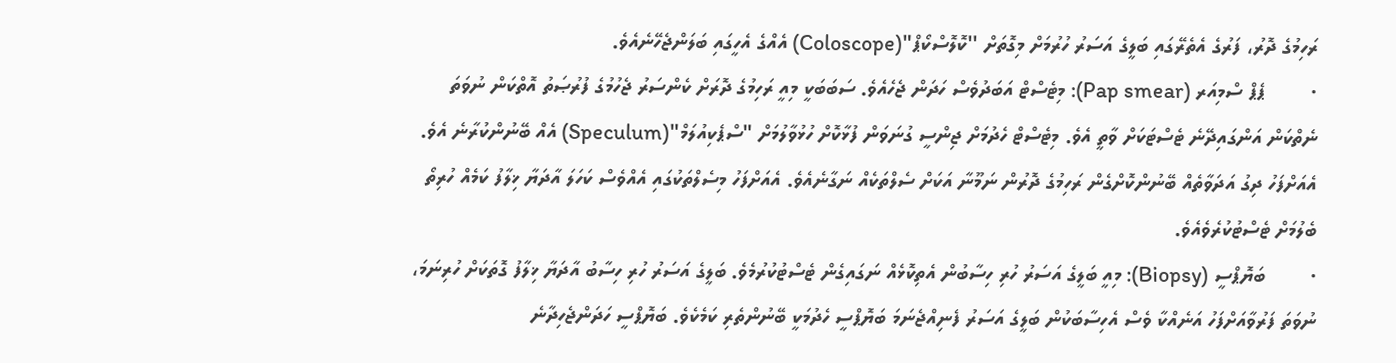ރަހިމުގެ ދޮރު، ފަރުގެ އެތެރޭގައި ބަލީގެ އަސަރު ހުރުމަށް މިގޮތަށް ''ކޮލޮސްކޯޕް"(Coloscope) އެއްގެ އެހީގައި ބަލަންޖެހޭނެއެވެ.
·        ޕެޕް ސްމިއަރ (Pap smear): މިޓެސްޓް އަބަދުވެސް ހަދަން ޖެހެއެވެ. ސަބަބަކީ މިއީ ރަހިމުގެ ދޮރަށް ކެންސަރު ޖެހުމުގެ ފުރުޞަތު އޮތްކަން ނުވަތަ ނެތްކަން އަންގައިދޭނެ ޓެސްޓަކަށް ވާތީ އެވެ. މިޓެސްޓް ހެދުމަށް ޖިންސީ ގުނަވަން ފުޅާކޮށް ހުޅުވާލުމަށް "ސްޕެކިއުލަމް"(Speculum) އެއް ބޭނުންކުރާނެ އެވެ. އެއަށްފަހު ދިގު އަދަވާތެއް ބޭނުންކޮށްގެން ރަހިމުގެ ދޮރުން ނަމޫނާ އަކަށް ސެލްތަކެއް ނަގާނެއެވެ. އެއަށްފަހު މިސެލްތަކުގައި އެއްވެސް ކަހަލަ އާދަޔާ ޚިލާފު ކަމެއް ހުރިތޯ ބެލުމަށް ޓެސްޓުކުރެވެއެވެ.
·        ބަޔޮޕްސީ (Biopsy): މިއީ ބަލީގެ އަސަރު ހުރި ހިސާބުން އެތިކޮޅެއް ނަގައިގެން ޓެސްޓުކުރުމެވެ. ބަލީގެ އަސަރު ހުރި ހިސާބު އާދަޔާ ޚިލާފު ގޮތަކަށް ހުރިނަމަ، ނުވަތަ ފަރުވާއަށްފަހު އަނެއްކާ ވެސް އެހިސާބަކުން ބަލީގެ އަސަރު ފެނިއްޖެނަމަ ބަޔޮޕްސީ ހެދުމަކީ ބޭނުންތެރި ކަމެކެވެ. ބަޔޮޕްސީ ހަދަންޖެހިދާނެ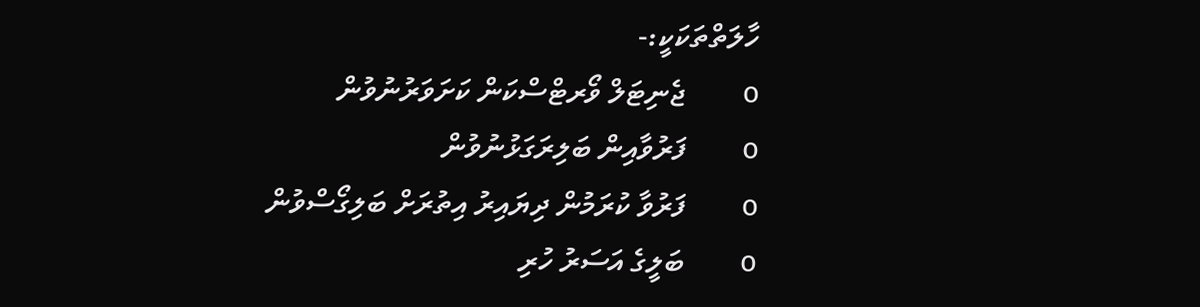ހާލަތްތަކަކީ:-
o       ޖެނިޓަލް ވޯރޓްސްކަން ކަށަވަރުނުވުން
o       ފަރުވާއިން ބަލިރަގަޅުނުވުން
o       ފަރުވާ ކުރަމުން ދިޔައިރު އިތުރަށް ބަލިގޯސްވުން
o       ބަލީގެ އަސަރު ހުރި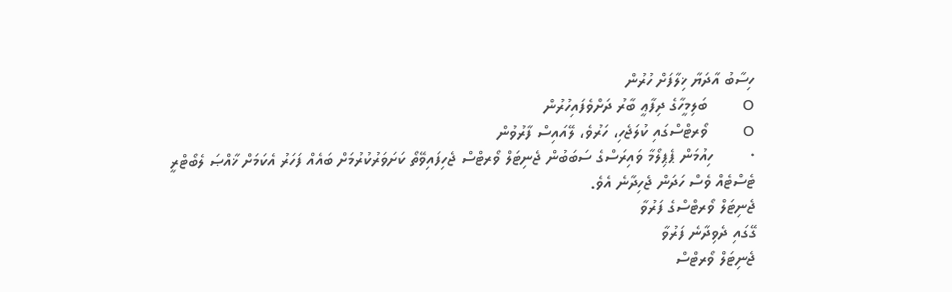ހިސާބު އާދަޔާ ޚިލާފަށް ހުރުން
o       ބަލިމީހާގެ ދިފާޢީ ބާރު ދަށްވެފައިހުރުން
o       ވޯރޓްސްގައި ކުލަޖެހި، ހަރުވެ، ލޭއައިސް ފާރުވުން
·        ހިއުމަން ޕެޕިލޯމާ ވައިރަސްގެ ސަބަބުން ޖެނިޓަލް ވޯރޓްސް ޖެހިފައިވޭތޯ ކަށަވަރުކުރުމަށް ބައެއް ފަހަރު އެކަމަށް ޚާއްޞަ ލެބޯޓްރީ ޓެސްޓެއް ވެސް ހަދަން ޖެހިދާނެ އެވެ.
ޖެނިޓަލް ވޯރޓްސްގެ ފަރުވާ
ގޭގައި ދެވިދާނެ ފަރުވާ
ޖެނިޓަލް ވޯރޓްސް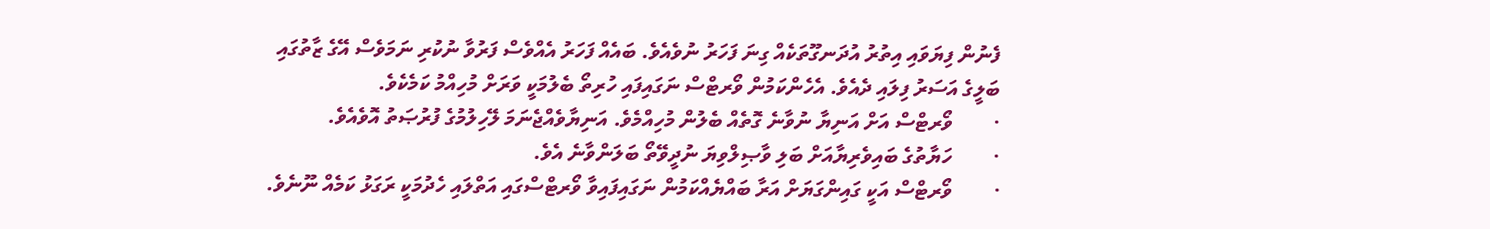ފެނުން ފިޔަވައި އިތުރު އުދަނގޫތަކެއް ގިނަ ފަހަރު ނުވެއެވެ. ބައެއް ފަހަރު އެއްވެސް ފަރުވާ ނުކުރި ނަމަވެސް އޭގެ ޒާތުގައި ބަލީގެ އަސަރު ފިލައި ދެއެވެ. އެހެންކަމުން ވޯރޓްސް ނަގައިފައި ހުރިތޯ ބެލުމަކީ ވަރަށް މުހިއްމު ކަމެކެވެ.
·        ވޯރޓްސް އަށް އަނިޔާ ނުވާނެ ގޮތެއް ބެލުން މުހިއްމެވެ. އަނިޔާވެއްޖެނަމަ ލޭހިލުމުގެ ފުރުޞަތު އޮވެއެވެ.
·        ހަޔާތުގެ ބައިވެރިޔާއަށް ބަލި ވާޞިލްވިޔަ ނުދީވޭތޯ ބަލަންވާނެ އެވެ.
·        ވޯރޓްސް އަކީ ގައިންގަޔަށް އަރާ ބައްޔެއްކަމުން ނަގައިފައިވާ ވޯރޓްސްގައި އަތްލައި ހެދުމަކީ ރަގަޅު ކަމެއް ނޫނެވެ.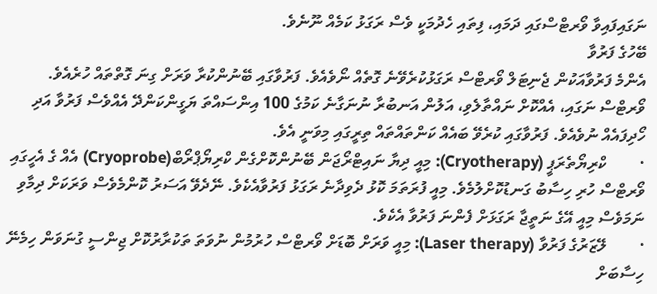ނަގައިފައިވާ ވޯރޓްސްގައި ދަމައި، ފިތައި ހެދުމަކީ ވެސް ރަގަޅު ކަމެއް ނޫނެވެ.
ބޭހުގެ ފަރުވާ
އެންމެ ފަރުވާއަކުން ޖެނިޓަލް ވޯރޓްސް ރަގަޅުކުރެވޭނެ ގޮތެއް ނޯވެއެވެ. ފަރުވާގައި ބޭނުންކުރާ ވަރަށް ގިނަ ގޮތްތައް ހުރެއެވެ. ވޯރޓްސް ނަގައި، އެއްކޮށް ނައްތާލެވި، އަލުން އަނބުރާ ނުނަގާނެ ކަމުގެ 100 އިންސައްތަ ޔަގީންކަންދޭ އެއްވެސް ފަރުވާ އަދި ހޯދިފައެއް ނުވެއެވެ. ފަރުވާގައި ކުރެވޭ ބައެއް ކަންތައްތައް ތިރީގައި މިވަނީ އެވެ.
·        ކްރިޔޯތެރަޕީ (Cryotherapy): މިއީ ދިޔާ ނައިޓްރޯޖަން ބޭނުންކޮށްގެން ކްރިޔޯޕްރޯބް(Cryoprobe) އެއް ގެ އެހީގައި ވޯރޓްސް ހުރި ހިސާބު ގަނޑުކޮށްލުމެވެ. މިއީ ފުރަތަމަ ކޮޅު ދެވިދާނެ ރަގަޅު ފަރުވާއެކެވެ. ނޭދެވޭ އަސަރު ކޮންމެވެސް ވަރަކަށް ދިމާވި ނަމަވެސް މިއީ އޭގެ ނަތީޖާ ރަގަޅަށް ފެންނަ ފަރުވާ އެކެވެ.
·        ލޭޒަރުގެ ފަރުވާ (Laser therapy): މިއީ ވަރަށް ބޮޑަށް ވޯރޓްސް ހުރުމުން ނުވަތަ ތަކުރާރުކޮށް ޖިންސީ ގުނަވަން ހިމެނޭ ހިސާބަށް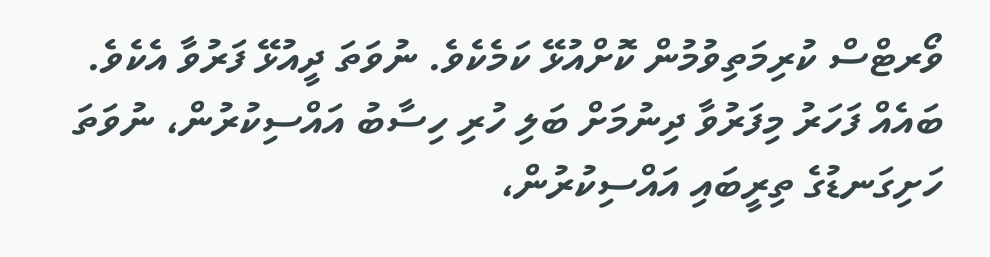ވޯރޓްސް ކުރިމަތިވުމުން ކޮށްއުޅޭ ކަމެކެވެ. ނުވަތަ ދީއުޅޭ ފަރުވާ އެކެވެ. ބައެއް ފަހަރު މިފަރުވާ ދިނުމަށް ބަލި ހުރި ހިސާބު އައްސިކުރުން، ނުވަތަ ހަށިގަނޑުގެ ތިރީބައި އައްސިކުރުން،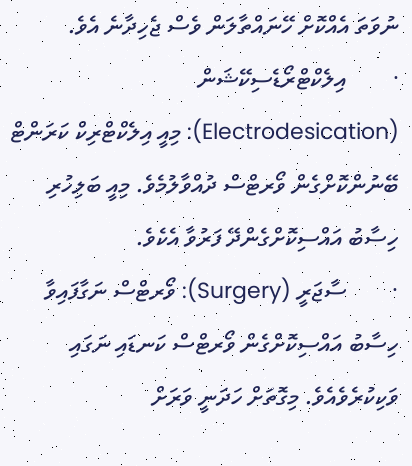ނުވަތަ އެއްކޮށް ހޭނައްތާލަން ވެސް ޖެހިދާނެ އެވެ.
·        އިލެކްޓްރޯޑެސިކޭޝަން (Electrodesication): މިއީ އިލެކްޓްރިކް ކަރަންޓް ބޭނުންކޮށްގެން ވޯރޓްސް ދުއްވާލުމެވެ. މިއީ ބަލިހުރި ހިސާބު އައްސިކޮށްގެންދޭ ފަރުވާ އެކެވެ.
·        ސާޖަރީ (Surgery): ވޯރޓްސް ނަގާފައިވާ ހިސާބު އައްސިކޮށްގެން ވޯރޓްސް ކަނޑައި ނަގައި ވަކިކުރެވެއެވެ. މިގޮތަށް ހަދަނީ ވަރަށް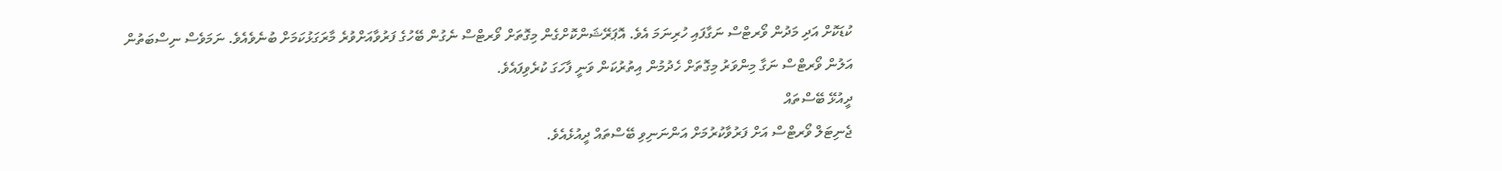ކުޑަކޮށް އަދި މަދުން ވޯރޓްސް ނަގާފައި ހުރިނަމަ އެވެ. އޮޕަރޭޝަންކޮށްގެން މިގޮތަށް ވޯރޓްސް ނެގުން ބޭހުގެ ފަރުވާއަށްވުރެ މާރަގަޅުކަމަށް ބުނެވެއެވެ. ނަމަވެސް ނިސްބަތުން އަލުން ވޯރޓްސް ނަގާ މިންވަރު މިގޮތަށް ހެދުމުން އިތުރުކަން ވަނީ ފާހަގަ ކުރެވިފައެވެ.
ދީއުޅޭ ބޭސްތައް
ޖެނިޓަލް ވޯރޓްސް އަށް ފަރުވާކުރުމަށް އަންނަނިވި ބޭސްތައް ދީއުޅެއެވެ.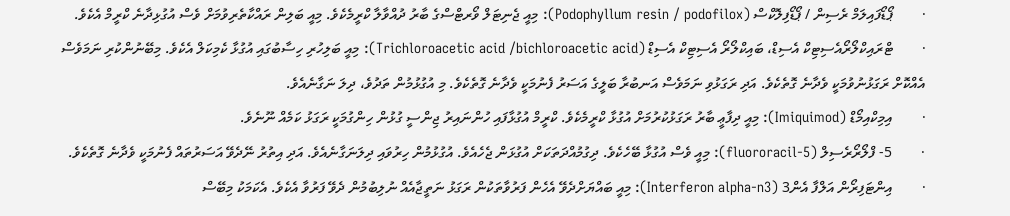·        ޕޯޑޯފައިލަމް ރެސިން / ޕޯޑޯފިލޮކްސް (Podophyllum resin / podofilox): މިއީ ޖެނިޓަލް ވޯރޓްސްގެ ބާރު ދުއްވާލާ ކްރީމެކެވެ. މިއީ ބަލިން ރައްކާތެރިވުމަށް ވެސް އުގުޅިދާނެ ކްރީމް އެކެވެ.
·        ޓްރައިކްލޯރޯއެސިޓިކް އެސިޑް، ބައިކްލޯރޯ އެސިޓިކް އެސިޑް (Trichloroacetic acid /bichloroacetic acid): މިއީ ބަލިހުރި ހިސާބުގައި އުގުޅާ ކެމިކަލް އެކެވެ. މިބޭނުންކުރި ނަމަވެސް އެއްކޮށް ރަގަޅުނުވުމަކީ ވެދާނެ ގޮތެކެވެ. އަދި ރަގަޅުވި ނަމަވެސް އަނބުރާ ބަލީގެ އަސަރު ފެނުމަކީ ވެދާނެ ގޮތެކެވެ. މި އުގުޅުމުން ތަދުވެ، ދިލަ ނަގާނެއެވެ.
·        އިމިކްއިމޯޑް (Imiquimod): މިއީ ދިފާޢީ ބާރު ރަގަޅުކުރުމަށް އުގުޅާ ކްރީމެކެވެ. ކްރީމް އުގުޅާފައި ހުންނައިރު ޖިންސީ ގުޅުން ހިންގުމަކީ ރަގަޅު ކަމެއް ނޫނެވެ.
·        5- ފްލޯރޯރެސިލް (5-fluororacil): މިއީ ވެސް އުގުޅާ ބޭހެކެވެ. ދިގުމުއްދަތަކަށް އުގުޅަން ޖެހެއެވެ. އުގުޅުމުން ހިރުވައި ދިލަނަގާނެއެވެ. އަދި އިތުރު ނޭދެވޭ އަސަރުތައް ފެނުމަކީ ވެދާނެ ގޮތެކެވެ.
·        އިންޓަފިރޯން އަލްފާ އެން3 (Interferon alpha-n3): މިއީ ބައްޔަށްދެވޭ އެހެން ފަރުވާތަކުން ރަގަޅު ނަތީޖާއެއް ނުލިބުމުން ދެވޭ ފަރުވާ އެކެވެ. އެކަމަކު މިބޭސް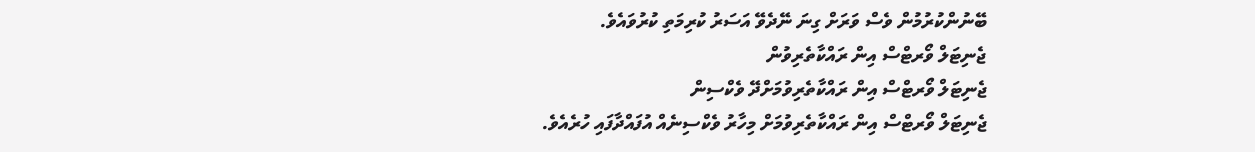ބޭނުންކުރުމުން ވެސް ވަރަށް ގިނަ ނޭދެވޭ އަސަރު ކުރިމަތި ކުރުވައެވެ.
ޖެނިޓަލް ވޯރޓްސް އިން ރައްކާތެރިވުން
ޖެނިޓަލް ވޯރޓްސް އިން ރައްކާތެރިވުމަށްދޭ ވެކްސިން
ޖެނިޓަލް ވޯރޓްސް އިން ރައްކާތެރިވުމަށް މިހާރު ވެކްސިނެއް އުފައްދާފައި ހުރެއެވެ.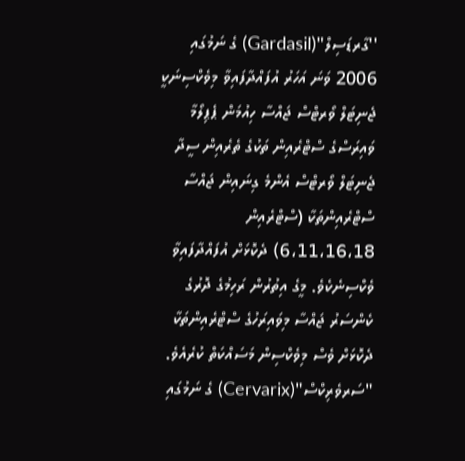''ގާރޑަސިލް"(Gardasil) ގެ ނަމުގައި 2006 ވަނަ އަހަރު އުފައްދާފައިވާ މިވެކްސިނަކީ ޖެނިޓަލް ވޯރޓްސް ޖައްސާ ހިއުމަން ޕެޕިލޯމާ ވައިރަސްގެ ސްޓްރެއިން ތަކުގެ ތެރެއިން ސީދާ ޖެނިޓަލް ވޯރޓްސް އެންމެ ގިނައިން ޖައްސާ ސްޓްރެއިންތަކާ (ސްޓްރެއިން 6،11،16،18) ދެކޮޅަށް އުފައްދާފައިވާ ވެކްސިނެކެވެ. މީގެ އިތުރުން ރަހިމުގެ ދޮރުގެ ކެންސަރު ޖައްސާ މިވައިރަހުގެ ސްޓްރެއިންތަކާ ދެކޮޅަށް ވެސް މިވެކްސިން މަސައްކަތް ކުރެއެވެ. "ސަރވެރިކްސް"(Cervarix) ގެ ނަމުގައި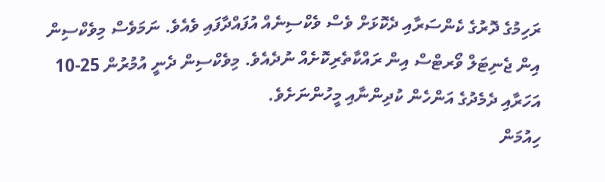ރަހިމުގެ ދޮރުގެ ކެންސަރާއި ދެކޮޅަށް ވެސް ވެކްސިނެއް އުފައްދާފައި ވެއެވެ. ނަމަވެސް މިވެކްސިން އިން ޖެނިޓަލް ވޯރޓްސް އިން ރައްކާތެރިކޮށެއް ނުދެއެވެ. މިވެކްސިން ދެނީ އުމުރުން 25-10 އަހަރާއި ދެމެދުގެ އަންހެން ކުދިންނާއި މީހުންނަށެވެ.
ހިއުމަން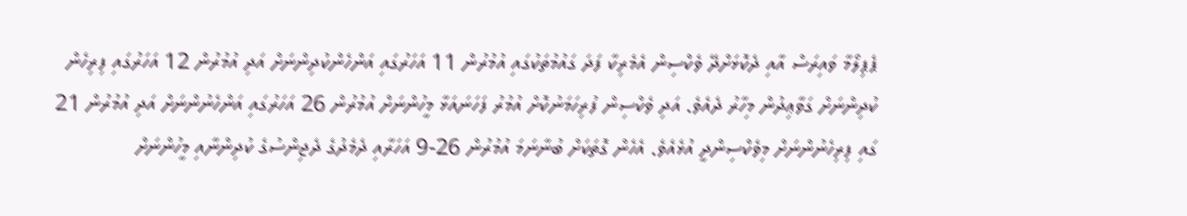ޕެޕިލޯމާ ވައިރަސް އާއި ދެކޮޅަށްދޭ ވެކްސިން އެމެރިކާ ފަދަ ގައުމުތަކުގައި އުމުރުން 11 އަހަރުގައި އަންހެންކުދިންނަށް އަދި އުމުރުން 12 އަހަރުގައި ފިރިހެން ކުދިންނަށް ގަވާޢިދުން މިހާރު ދެއެވެ. އަދި ވެކްސިން ފުރިހަމަނުކޮށް އުމުރު ފަހަނައަޅާ މީހުންނަށް އުމުރުން 26 އަހަރުގައި އަންހެނުންނަށް އަދި އުމުރުން 21 ގައި ފިރިހެނުންނަށް މިވެކްސިންދީ އުޅެއެވެ. އެހެން ގޮތަކަށް ބުނާނަމަ އުމުރުން 26-9 އަހަރާއި ދެމެދުގެ ދެޖިންސުގެ ކުދިންނާއި މީހުންނަށް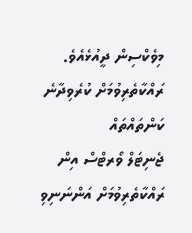މިވެކްސިން ދީއުޅެއެވެ.
ރައްކާތެރިވުމަށް ކުރެވިދާނެ ކަންތައްތައް
ޖެނިޓަލް ވޯރޓްސް އިން ރައްކާތެރިވުމަށް އަންނަނިވި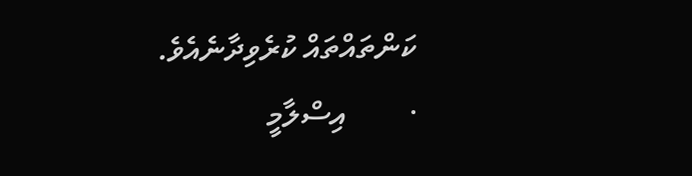ކަންތައްތައް ކުރެވިދާނެއެވެ.
·        އިސްލާމީ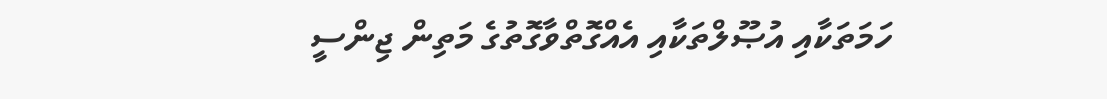ހަމަތަކާއި އުޞޫލްތަކާއި އެއްގޮތްވާގޮތުގެ މަތިން ޖިންސީ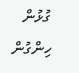ގުޅުން ހިންގުން